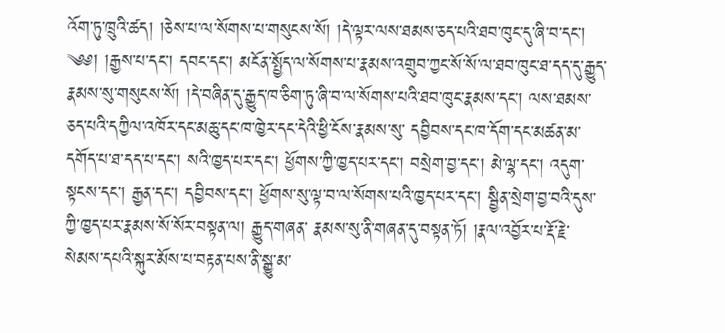འོག་ཏུ་ཁྲུའི་ཚད། །ཅེས་པ་ལ་སོགས་པ་གསུངས་སོ། །དེ་ལྟར་ལས་ཐམས་ཅད་པའི་ཐབ་ཁུང་དུ་ཞི་བ་དང་། ༄༅། །རྒྱས་པ་དང་། དབང་དང་། མངོན་སྤྱོད་ལ་སོགས་པ་རྣམས་འགྲུབ་ཀྱང་སོ་སོ་ལ་ཐབ་ཁུང་ཐ་དད་དུ་རྒྱུད་རྣམས་སུ་གསུངས་སོ། །དེ་བཞིན་དུ་རྒྱུད་ཁ་ཅིག་ཏུ་ཞི་བ་ལ་སོགས་པའི་ཐབ་ཁུང་རྣམས་དང་། ལས་ཐམས་ཅད་པའི་དཀྱིལ་འཁོར་དང་མཆུ་དང་ཁ་ཁྱེར་དང་དེའི་ཕྱི་ངོས་རྣམས་སུ་ དབྱིབས་དང་ཁ་དོག་དང་མཚན་མ་དགོད་པ་ཐ་དད་པ་དང་། སའི་ཁྱད་པར་དང་། ཕྱོགས་ཀྱི་ཁྱད་པར་དང་། བསྲེག་བྱ་དང་། མེ་ལྷ་དང་། འདུག་སྟངས་དང་། རྒྱན་དང་། དབྱིབས་དང་། ཕྱོགས་སུ་ལྟ་བ་ལ་སོགས་པའི་ཁྱད་པར་དང་། སྦྱིན་སྲེག་བྱ་བའི་དུས་ཀྱི་ཁྱད་པར་རྣམས་སོ་སོར་བསྟན་ལ། རྒྱུད་གཞན་ རྣམས་སུ་ནི་གཞན་དུ་བསྟན་ཏོ། །རྣལ་འབྱོར་པ་རྡོ་རྗེ་སེམས་དཔའི་སྐུར་མོས་པ་བརྟན་པས་ནི་སྒྱུ་མ་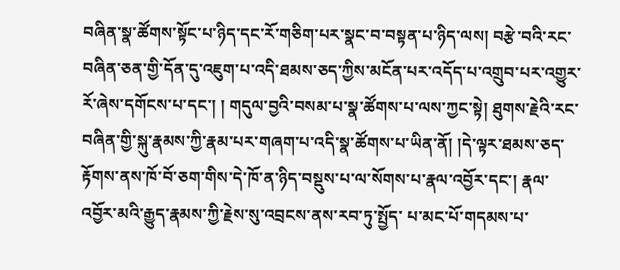བཞིན་སྣ་ཚོགས་སྟོང་པ་ཉིད་དང་རོ་གཅིག་པར་སྣང་བ་བསྟན་པ་ཉིད་ལས། བརྩེ་བའི་རང་བཞིན་ཅན་གྱི་དོན་དུ་འཇུག་པ་འདི་ཐམས་ཅད་ཀྱིས་མངོན་པར་འདོད་པ་འགྲུབ་པར་འགྱུར་རོ་ཞེས་དགོངས་པ་དང་། ། གདུལ་བྱའི་བསམ་པ་སྣ་ཚོགས་པ་ལས་ཀྱང་སྟེ། ཐུགས་རྗེའི་རང་བཞིན་གྱི་སྐུ་རྣམས་ཀྱི་རྣམ་པར་གཞག་པ་འདི་སྣ་ཚོགས་པ་ཡིན་ནོ། །དེ་ལྟར་ཐམས་ཅད་རྟོགས་ནས་ཁོ་བོ་ཅག་གིས་དེ་ཁོ་ན་ཉིད་བསྡུས་པ་ལ་སོགས་པ་རྣལ་འབྱོར་དང་། རྣལ་འབྱོར་མའི་རྒྱུད་རྣམས་ཀྱི་རྗེས་སུ་འབྲངས་ནས་རབ་ཏུ་སྤྱོད་ པ་མང་པོ་གདམས་པ་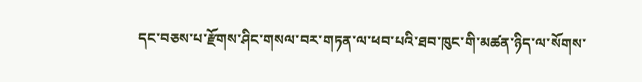དང་བཅས་པ་རྫོགས་ཤིང་གསལ་བར་གཏན་ལ་ཕབ་པའི་ཐབ་ཁུང་གི་མཚན་ཉིད་ལ་སོགས་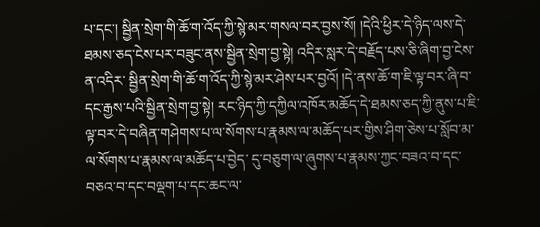པ་དང་། སྦྱིན་སྲེག་གི་ཆོ་ག་འོད་ཀྱི་སྙེ་མར་གསལ་བར་བྱས་སོ། །དེའི་ཕྱིར་དེ་ཉིད་ལས་དེ་ཐམས་ཅད་ངེས་པར་བཟུང་ནས་སྦྱིན་སྲེག་བྱ་སྟེ། འདིར་སླར་དེ་བརྗོད་པས་ཅི་ཞིག་བྱ་ངེས་ན་འདིར་ སྦྱིན་སྲེག་གི་ཆོ་ག་འོད་ཀྱི་སྙེ་མར་ཤེས་པར་བྱའོ། །དེ་ནས་ཆོ་ག་ཇི་ལྟ་བར་ཞི་བ་དང་རྒྱས་པའི་སྦྱིན་སྲེག་བྱ་སྟེ། རང་ཉིད་ཀྱི་དཀྱིལ་འཁོར་མཆོད་དེ་ཐམས་ཅད་ཀྱི་ནུས་པ་ཇི་ལྟ་བར་དེ་བཞིན་གཤེགས་པ་ལ་སོགས་པ་རྣམས་ལ་མཆོད་པར་གྱིས་ཤིག་ཅེས་པ་སློབ་མ་ལ་སོགས་པ་རྣམས་ལ་མཆོད་པ་བྱེད་ དུ་བཅུག་ལ་ཞུགས་པ་རྣམས་ཀྱང་བཟའ་བ་དང་བཅའ་བ་དང་བལྡག་པ་དང་ཆང་ལ་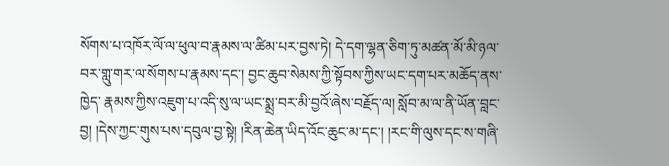སོགས་པ་འཁོར་ལོ་ལ་ཕུལ་བ་རྣམས་ལ་ཚིམ་པར་བྱས་ཏེ། དེ་དག་ལྷན་ཅིག་ཏུ་མཚན་མོ་མི་ཉལ་བར་གླུ་གར་ལ་སོགས་པ་རྣམས་དང་། བྱང་ཆུབ་སེམས་ཀྱི་སྟོབས་ཀྱིས་ཡང་དག་པར་མཆོད་ནས་ཁྱེད་ རྣམས་ཀྱིས་འཇུག་པ་འདི་སུ་ལ་ཡང་སྨྲ་བར་མི་བྱའོ་ཞེས་བརྗོད་ལ། སློབ་མ་ལ་ནི་ཡོན་བླང་བྱ། །དེས་ཀྱང་གུས་པས་དབུལ་བྱ་སྟེ། །རིན་ཆེན་ཡིད་འོང་ཆུང་མ་དང་། །རང་གི་ལུས་དང་ས་གཞི་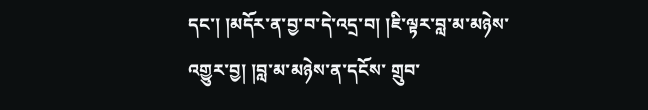དང་། །མདོར་ན་བྱ་བ་དེ་འདྲ་བ། །ཇི་ལྟར་བླ་མ་མཉེས་འགྱུར་བྱ། །བླ་མ་མཉེས་ན་དངོས་ གྲུབ་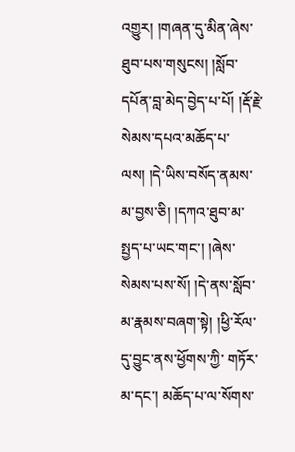འགྱུར། །གཞན་དུ་མིན་ཞེས་ཐུབ་པས་གསུངས། །སློབ་དཔོན་བླ་མེད་བྱེད་པ་པོ། །རྡོ་རྗེ་སེམས་དཔའ་མཆོད་པ་ལས། །དེ་ཡིས་བསོད་ནམས་མ་བྱས་ཅི། །དཀའ་ཐུབ་མ་སྤྱད་པ་ཡང་གང་། །ཞེས་སེམས་པས་སོ། །དེ་ནས་སློབ་མ་རྣམས་བཞག་སྟེ། །ཕྱི་རོལ་དུ་བྱུང་ནས་ཕྱོགས་ཀྱི་ གཏོར་མ་དང་། མཆོད་པ་ལ་སོགས་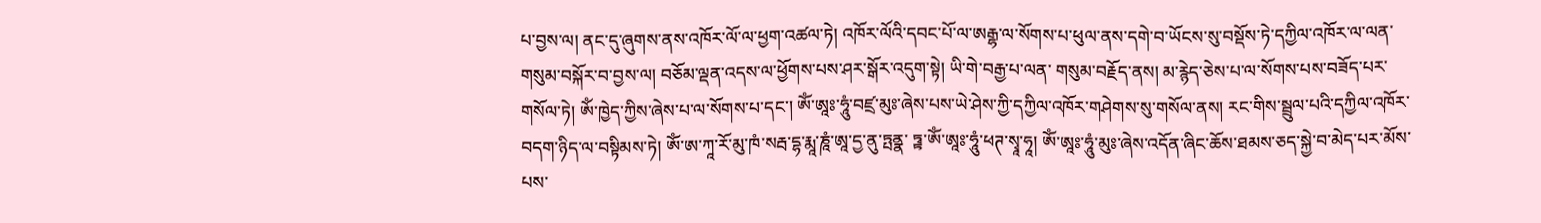པ་བྱས་ལ། ནང་དུ་ཞུགས་ནས་འཁོར་ལོ་ལ་ཕྱག་འཚལ་ཏེ། འཁོར་ལོའི་དབང་པོ་ལ་ཨརྒྷ་ལ་སོགས་པ་ཕུལ་ནས་དགེ་བ་ཡོངས་སུ་བསྡོས་ཏེ་དཀྱིལ་འཁོར་ལ་ལན་གསུམ་བསྐོར་བ་བྱས་ལ། བཅོམ་ལྡན་འདས་ལ་ཕྱོགས་པས་ཤར་སྒོར་འདུག་སྟེ། ཡི་གེ་བརྒྱ་པ་ལན་ གསུམ་བརྗོད་ནས། མ་རྙེད་ཅེས་པ་ལ་སོགས་པས་བཟོད་པར་གསོལ་ཏེ། ཨོཾ་ཁྱེད་ཀྱིས་ཞེས་པ་ལ་སོགས་པ་དང་། ཨོཾ་ཨཱཿ་ཧཱུཾ་བཛྲ་མུཿ་ཞེས་པས་ཡེ་ཤེས་ཀྱི་དཀྱིལ་འཁོར་གཤེགས་སུ་གསོལ་ནས། རང་གིས་སྦྲུལ་པའི་དཀྱིལ་འཁོར་བདག་ཉིད་ལ་བསྟིམས་ཏེ། ཨོཾ་ཨ་ཀཱ་རོ་མུ་ཁཾ་སརྦ་དྷ་རྨཱ་ཎཱཾ་ཨཱ་དྱ་ནུ་ཏྤནྣ་ ཏྭྟ་ཨོཾ་ཨཱཿ་ཧཱུཾ་ཕཊ་སྭཱ་ཧཱ། ཨོཾ་ཨཱཿ་ཧཱུཾ་མུཿ་ཞེས་འདོན་ཞིང་ཆོས་ཐམས་ཅད་སྐྱེ་བ་མེད་པར་མོས་པས་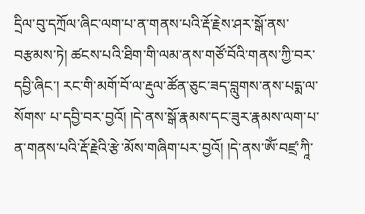དྲིལ་བུ་དཀྲོལ་ཞིང་ལག་པ་ན་གནས་པའི་རྡོ་རྗེས་ཤར་སྒོ་ནས་བརྩམས་ཏེ། ཚངས་པའི་ཐིག་གི་ལམ་ནས་གཙོ་བོའི་གནས་ཀྱི་བར་དབྱི་ཞིང་། རང་གི་མགོ་བོ་ལ་རྡུལ་ཚོན་ཅུང་ཟད་བླུགས་ནས་པདྨ་ལ་སོགས་ པ་དབྱི་བར་བྱའོ། །དེ་ནས་སྒོ་རྣམས་དང་ཟུར་རྣམས་ལག་པ་ན་གནས་པའི་རྡོ་རྗེའི་རྩེ་མོས་གཞིག་པར་བྱའོ། །དེ་ནས་ཨོཾ་བཛྲ་ཀཱི་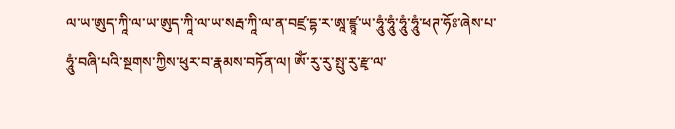ལ་ཡ་ཨུད་ཀཱི་ལ་ཡ་ཨུད་ཀཱི་ལ་ཡ་སརྦ་ཀཱི་ལ་ན་བཛྲ་དྷ་ར་ཨཱ་ཛྙཱ་ཡ་ཧཱུཾ་ཧཱུཾ་ཧཱུཾ་ཧཱུཾ་ཕཊ་ཧོཿ་ཞེས་པ་ཧཱུཾ་བཞི་པའི་སྔགས་ཀྱིས་ཕུར་བ་རྣམས་བཏོན་ལ། ཨོཾ་རུ་རུ་སྤུ་རུ་རྫྭ་ལ་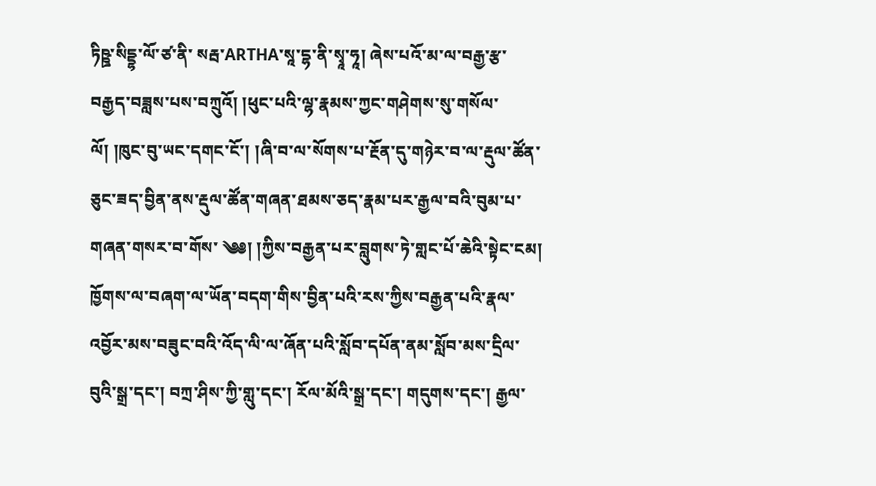ཏིཥྛ་སིདྡྷ་ལོ་ཙ་ནི་ སརྦ་ARTHA་སཱ་དྷ་ནི་སྭཱ་ཧཱ། ཞེས་པའོ་མ་ལ་བརྒྱ་རྩ་བརྒྱད་བཟླས་པས་བཀྲུའོ། །ཕུང་པའི་ལྷ་རྣམས་ཀྱང་གཤེགས་སུ་གསོལ་ལོ། །ཁུང་བུ་ཡང་དགང་ངོ་། །ཞི་བ་ལ་སོགས་པ་རྔོན་དུ་གཉེར་བ་ལ་རྡུལ་ཚོན་ཅུང་ཟད་བྱིན་ནས་རྡུལ་ཚོན་གཞན་ཐམས་ཅད་རྣམ་པར་རྒྱལ་བའི་བུམ་པ་གཞན་གསར་བ་གོས་ ༄༅། །ཀྱིས་བརྒྱན་པར་བླུགས་ཏེ་གླང་པོ་ཆེའི་སྟེང་ངམ། ཁྱོགས་ལ་བཞག་ལ་ཡོན་བདག་གིས་བྱིན་པའི་རས་ཀྱིས་བརྒྱན་པའི་རྣལ་འབྱོར་མས་བཟུང་བའི་འོད་ལི་ལ་ཞོན་པའི་སློབ་དཔོན་ནམ་སློབ་མས་དྲིལ་བུའི་སྒྲ་དང་། བཀྲ་ཤིས་ཀྱི་གླུ་དང་། རོལ་མོའི་སྒྲ་དང་། གདུགས་དང་། རྒྱལ་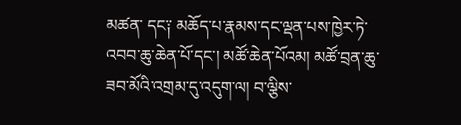མཚན་ དང༑ མཆོད་པ་རྣམས་དང་ལྡན་པས་ཁྱེར་ཏེ་འབབ་ཆུ་ཆེན་པོ་དང་། མཚོ་ཆེན་པོའམ། མཚོ་བྲན་ཆུ་ཟབ་མོའི་འགྲམ་དུ་འདུག་ལ། བ་ལྕིས་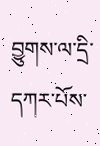བྱུགས་ལ་དྲི་དཀར་པོས་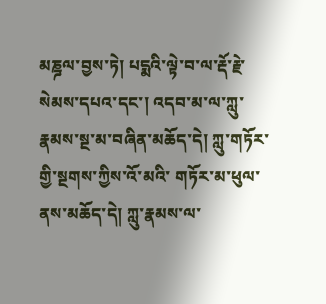མཎྜལ་བྱས་ཏེ། པདྨའི་ལྟེ་བ་ལ་རྡོ་རྗེ་སེམས་དཔའ་དང་། འདབ་མ་ལ་ཀླུ་རྣམས་སྔ་མ་བཞིན་མཆོད་དེ། ཀླུ་གཏོར་གྱི་སྔགས་ཀྱིས་འོ་མའི་ གཏོར་མ་ཕུལ་ནས་མཆོད་དེ། ཀླུ་རྣམས་ལ་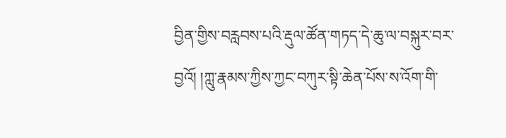བྱིན་གྱིས་བརླབས་པའི་རྡུལ་ཚོན་གཏད་དེ་ཆུ་ལ་བསྐུར་བར་བྱའོ། །ཀླུ་རྣམས་ཀྱིས་ཀྱང་བཀུར་སྟི་ཆེན་པོས་ས་འོག་གི་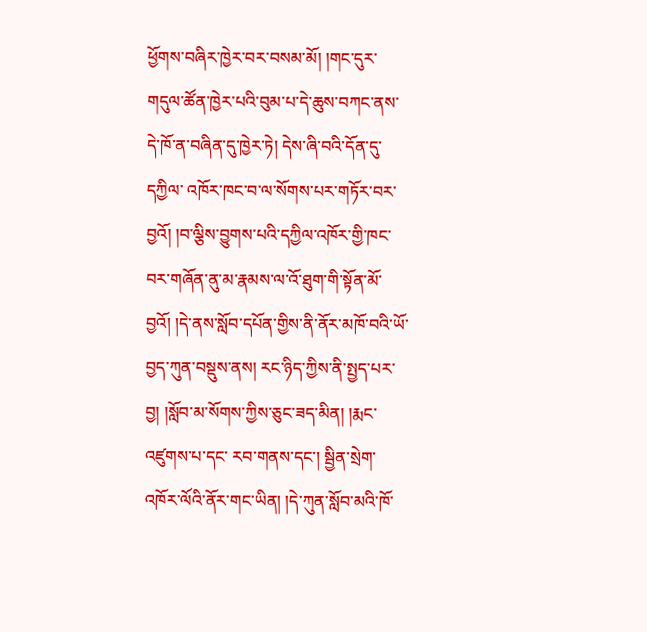ཕྱོགས་བཞིར་ཁྱེར་བར་བསམ་མོ། །གང་དུར་གདུལ་ཚོན་ཁྱེར་པའི་བུམ་པ་དེ་ཆུས་བཀང་ནས་དེ་ཁོ་ན་བཞིན་དུ་ཁྱེར་ཏེ། དེས་ཞི་བའི་དོན་དུ་དཀྱིལ་ འཁོར་ཁང་བ་ལ་སོགས་པར་གཏོར་བར་བྱའོ། །བ་ལྕིས་བྱུགས་པའི་དཀྱིལ་འཁོར་གྱི་ཁང་བར་གཞོན་ནུ་མ་རྣམས་ལ་འོ་ཐུག་གི་སྟོན་མོ་བྱའོ། །དེ་ནས་སློབ་དཔོན་གྱིས་ནི་ནོར་མཁོ་བའི་ཡོ་བྱད་ཀུན་བསྡུས་ནས། རང་ཉིད་ཀྱིས་ནི་སྤྱད་པར་བྱ། །སློབ་མ་སོགས་ཀྱིས་ཅུང་ཟད་མིན། །རྨང་འཛུགས་པ་དང་ རབ་གནས་དང་། སྦྱིན་སྲེག་འཁོར་ལོའི་ནོར་གང་ཡིན། །དེ་ཀུན་སློབ་མའི་ཁོ་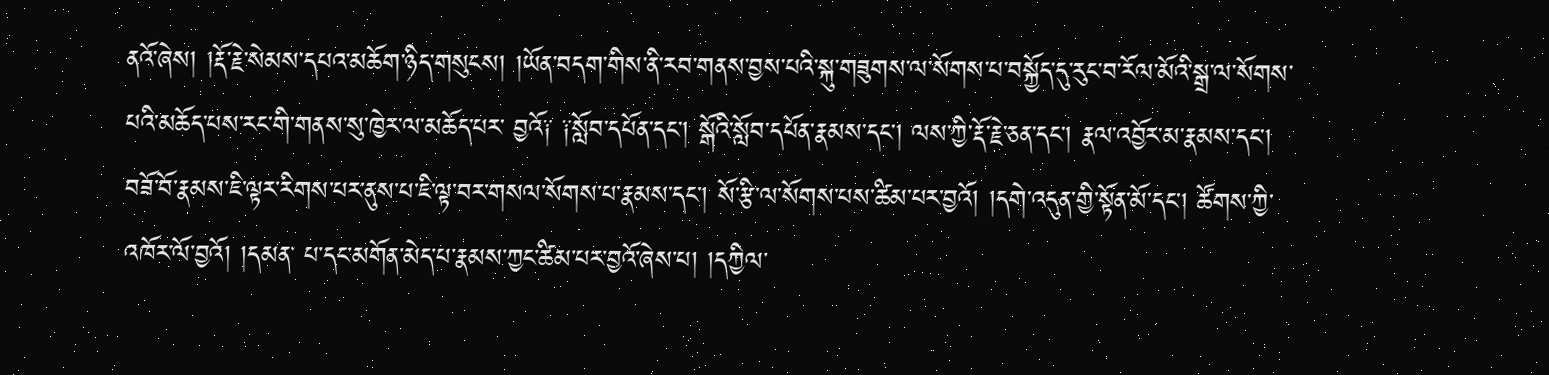ནའོ་ཞེས། །རྡོ་རྗེ་སེམས་དཔའ་མཆོག་ཉིད་གསུངས། །ཡོན་བདག་གིས་ནི་རབ་གནས་བྱས་པའི་སྐུ་གཟུགས་ལ་སོགས་པ་བསྐྱོད་དུ་རུང་བ་རོལ་མོའི་སྒྲ་ལ་སོགས་པའི་མཆོད་པས་རང་གི་གནས་སུ་ཁྱེར་ལ་མཆོད་པར་ བྱའོ༑ ༑སློབ་དཔོན་དང་། སྒོའི་སློབ་དཔོན་རྣམས་དང་། ལས་ཀྱི་རྡོ་རྗེ་ཅན་དང་། རྣལ་འབྱོར་མ་རྣམས་དང་། བཟོ་བོ་རྣམས་ཇི་ལྟར་རིགས་པར་ནུས་པ་ཇི་ལྟ་བར་གསལ་སོགས་པ་རྣམས་དང་། སོ་རྩི་ལ་སོགས་པས་ཚིམ་པར་བྱའོ། །དགེ་འདུན་གྱི་སྟོན་མོ་དང་། ཚོགས་ཀྱི་འཁོར་ལོ་བྱའོ། །དམན་ པ་དང་མགོན་མེད་པ་རྣམས་ཀྱང་ཚིམ་པར་བྱའོ་ཞེས་པ། །དཀྱིལ་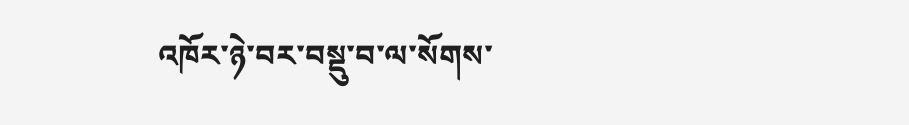འཁོར་ཉེ་བར་བསྡུ་བ་ལ་སོགས་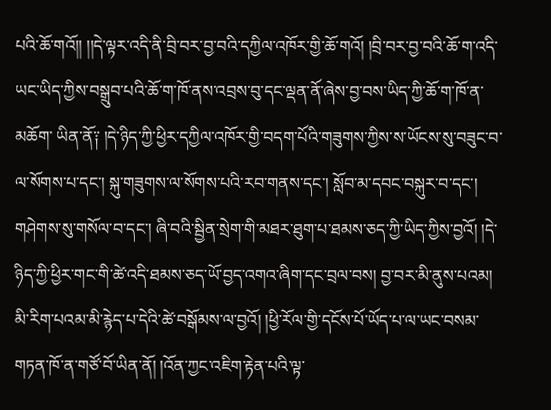པའི་ཆོ་གའོ།། །།དེ་ལྟར་འདི་ནི་བྲི་བར་བྱ་བའི་དཀྱིལ་འཁོར་གྱི་ཆོ་གའོ། །བྲི་བར་བྱ་བའི་ཆོ་ག་འདི་ཡང་ཡིད་ཀྱིས་བསྒྲུབ་པའི་ཆོ་ག་ཁོ་ནས་འབྲས་བུ་དང་ལྡན་ནོ་ཞེས་བྱ་བས་ཡིད་ཀྱི་ཆོ་ག་ཁོ་ན་མཆོག་ ཡིན་ནོ༑ །དེ་ཉིད་ཀྱི་ཕྱིར་དཀྱིལ་འཁོར་གྱི་བདག་པོའི་གཟུགས་ཀྱིས་ས་ཡོངས་སུ་བཟུང་བ་ལ་སོགས་པ་དང་། སྐུ་གཟུགས་ལ་སོགས་པའི་རབ་གནས་དང་། སློབ་མ་དབང་བསྐུར་བ་དང་། གཤེགས་སུ་གསོལ་བ་དང་། ཞི་བའི་སྦྱིན་སྲེག་གི་མཐར་ཐུག་པ་ཐམས་ཅད་ཀྱི་ཡིད་ཀྱིས་བྱའོ། །དེ་ ཉིད་ཀྱི་ཕྱིར་གང་གི་ཚེ་འདི་ཐམས་ཅད་ཡོ་བྱད་འགའ་ཞིག་དང་བྲལ་བས། བྱ་བར་མི་ནུས་པའམ། མི་རིག་པའམ་མི་རྙེད་པ་དེའི་ཚེ་བསྒོམས་ལ་བྱའོ། །ཕྱི་རོལ་གྱི་དངོས་པོ་ཡོད་པ་ལ་ཡང་བསམ་གཏན་ཁོ་ན་གཙོ་བོ་ཡིན་ནོ། །འོན་ཀྱང་འཇིག་རྟེན་པའི་ལྟ་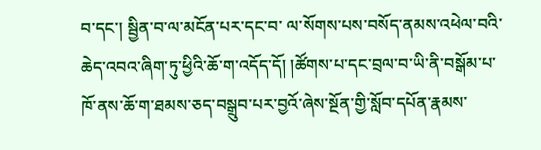བ་དང་། སྦྱིན་བ་ལ་མངོན་པར་དང་བ་ ལ་སོགས་པས་བསོད་ནམས་འཕེལ་བའི་ཆེད་འབའ་ཞིག་ཏུ་ཕྱིའི་ཆོ་ག་འདོད་དོ། །ཚོགས་པ་དང་བྲལ་བ་ཡི་ནི་བསྒོམ་པ་ཁོ་ནས་ཆོ་ག་ཐམས་ཅད་བསྒྲུབ་པར་བྱའོ་ཞེས་སྔོན་གྱི་སློབ་དཔོན་རྣམས་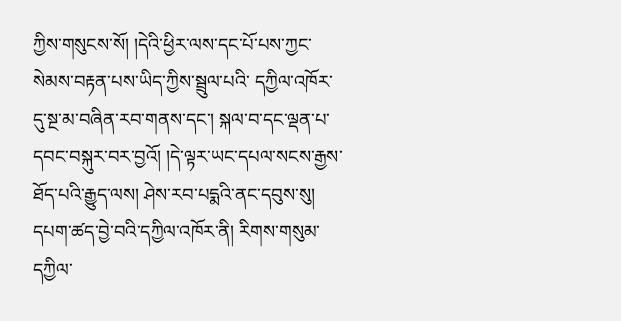ཀྱིས་གསུངས་སོ། །དེའི་ཕྱིར་ལས་དང་པོ་པས་ཀྱང་སེམས་བརྟན་པས་ཡིད་ཀྱིས་སྦྲུལ་པའི་ དཀྱིལ་འཁོར་དུ་སྔ་མ་བཞིན་རབ་གནས་དང་། སྐལ་བ་དང་ལྡན་པ་དབང་བསྐུར་བར་བྱའོ། །དེ་ལྟར་ཡང་དཔལ་སངས་རྒྱས་ཐོད་པའི་རྒྱུད་ལས། ཤེས་རབ་པདྨའི་ནང་དབུས་སུ། དཔག་ཚད་བྱེ་བའི་དཀྱིལ་འཁོར་ནི། རིགས་གསུམ་དཀྱིལ་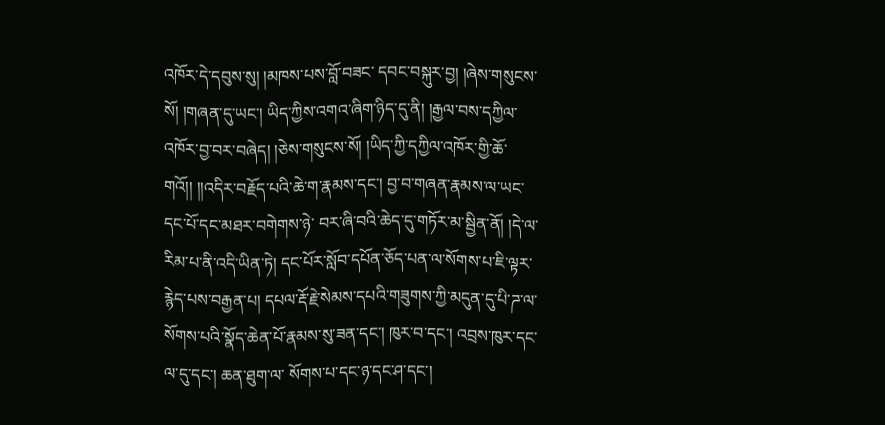འཁོར་དེ་དབུས་སུ། །མཁས་པས་བློ་བཟང་ དབང་བསྐུར་བྱ། །ཞེས་གསུངས་སོ། །གཞན་དུ་ཡང་། ཡིད་ཀྱིས་འགའ་ཞིག་ཉིད་དུ་ནི། །རྒྱལ་བས་དཀྱིལ་འཁོར་བྱ་བར་བཞེད། །ཅེས་གསུངས་སོ། །ཡིད་ཀྱི་དཀྱིལ་འཁོར་གྱི་ཆོ་གའོ།། །།འདིར་བརྗོད་པའི་ཆེ་ག་རྣམས་དང་། བྱ་བ་གཞན་རྣམས་ལ་ཡང་དང་པོ་དང་མཐར་བགེགས་ཉེ་ བར་ཞི་བའི་ཆེད་དུ་གཏོར་མ་སྦྱིན་ནོ། །དེ་ལ་རིམ་པ་ནི་འདི་ཡིན་ཏེ། དང་པོར་སློབ་དཔོན་ཅོད་པན་ལ་སོགས་པ་ཇི་ལྟར་རྙེད་པས་བརྒྱན་པ། དཔལ་རྡོ་རྗེ་སེམས་དཔའི་གཟུགས་ཀྱི་མདུན་དུ་པི་ཌ་ལ་སོགས་པའི་སྣོད་ཆེན་པོ་རྣམས་སུ་ཟན་དང་། ཁུར་བ་དང་། འབྲས་ཁུར་དང་ལ་དུ་དང་། ཆན་ཐུག་ལ་ སོགས་པ་དང་ཉ་དང་ཤ་དང་།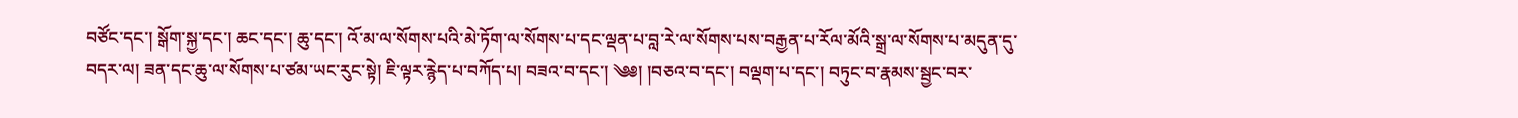བཙོང་དང་། སྒོག་སྐྱ་དང་། ཆང་དང་། ཆུ་དང་། འོ་མ་ལ་སོགས་པའི་མེ་ཏོག་ལ་སོགས་པ་དང་ལྡན་པ་བླ་རེ་ལ་སོགས་པས་བརྒྱན་པ་རོལ་མོའི་སྒྲ་ལ་སོགས་པ་མདུན་དུ་བདར་ལ། ཟན་དང་ཆུ་ལ་སོགས་པ་ཙམ་ཡང་རུང་སྟེ། ཇི་ལྟར་རྙེད་པ་བཀོད་པ། བཟའ་བ་དང་། ༄༅། །བཅའ་བ་དང་། བལྡག་པ་དང་། བཏུང་བ་རྣམས་སྦྱང་བར་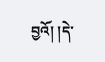བྱའོ། །དེ་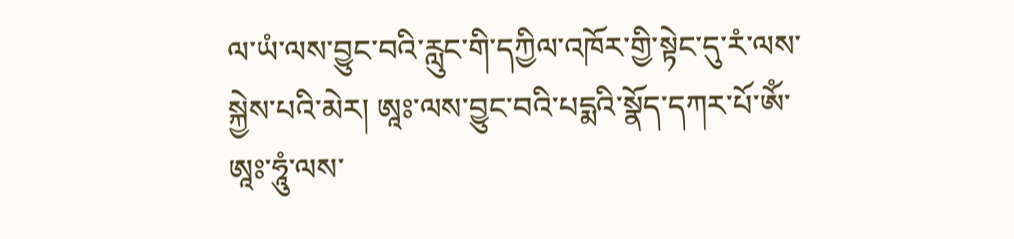ལ་ཡཾ་ལས་བྱུང་བའི་རླུང་གི་དཀྱིལ་འཁོར་གྱི་སྟེང་དུ་རཾ་ལས་སྐྱེས་པའི་མེར། ཨཱཿ་ལས་བྱུང་བའི་པདྨའི་སྣོད་དཀར་པོ་ཨོཾ་ཨཱཿ་ཧཱུཾ་ལས་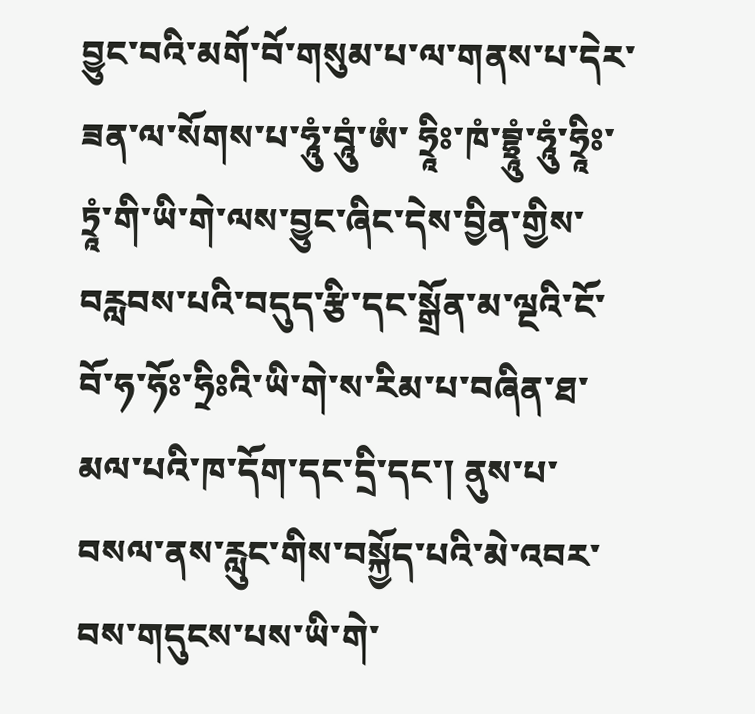བྱུང་བའི་མགོ་བོ་གསུམ་པ་ལ་གནས་པ་དེར་ཟན་ལ་སོགས་པ་ཧཱུཾ་བཱུཾ་ཨཾ་ ཧྲཱིཿ་ཁཾ་བྷྲཱུཾ་ཧཱུཾ་ཧྲཱིཿ་ཏྲཱཾ་གི་ཡི་གེ་ལས་བྱུང་ཞིང་དེས་བྱིན་གྱིས་བརླབས་པའི་བདུད་རྩི་དང་སྒྲོན་མ་ལྔའི་ངོ་བོ་ཧ་ཧོཿ་ཧྲིཿའི་ཡི་གེ་ས་རིམ་པ་བཞིན་ཐ་མལ་པའི་ཁ་དོག་དང་དྲི་དང་། ནུས་པ་བསལ་ནས་རླུང་གིས་བསྐྱོད་པའི་མེ་འབར་བས་གདུངས་པས་ཡི་གེ་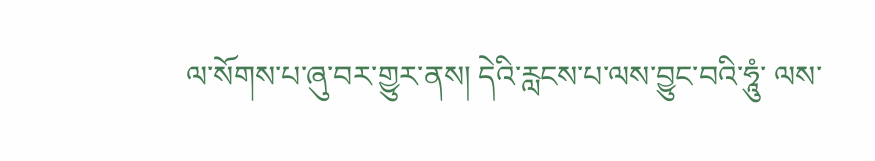ལ་སོགས་པ་ཞུ་བར་གྱུར་ནས། དེའི་རླངས་པ་ལས་བྱུང་བའི་ཧཱུཾ་ ལས་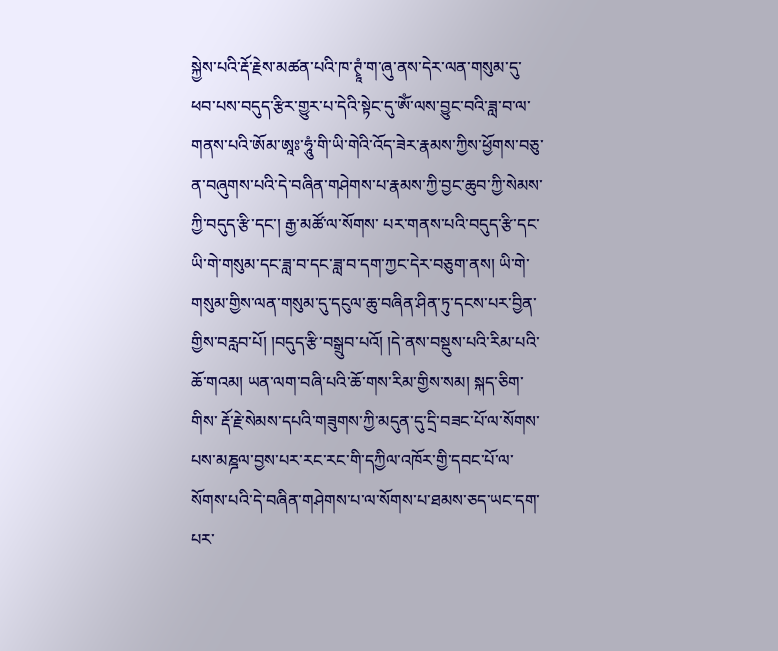སྐྱེས་པའི་རྡོ་རྗེས་མཚན་པའི་ཁ་ཊྭཱཾ་ག་ཞུ་ནས་དེར་ལན་གསུམ་དུ་ཕབ་པས་བདུད་རྩིར་གྱུར་པ་དེའི་སྟེང་དུ་ཨོཾ་ལས་བྱུང་བའི་ཟླ་བ་ལ་གནས་པའི་ཨོམ་ཨཱཿ་ཧཱུཾ་གི་ཡི་གེའི་འོད་ཟེར་རྣམས་ཀྱིས་ཕྱོགས་བཅུ་ན་བཞུགས་པའི་དེ་བཞིན་གཤེགས་པ་རྣམས་ཀྱི་བྱང་ཆུབ་ཀྱི་སེམས་ཀྱི་བདུད་རྩི་དང་། རྒྱ་མཚོ་ལ་སོགས་ པར་གནས་པའི་བདུད་རྩི་དང་ཡི་གེ་གསུམ་དང་ཟླ་བ་དང་ཟླ་བ་དག་ཀྱང་དེར་བཅུག་ནས། ཡི་གེ་གསུམ་གྱིས་ལན་གསུམ་དུ་དངུལ་ཆུ་བཞིན་ཤིན་ཏུ་དངས་པར་བྱིན་གྱིས་བརླབ་པོ། །བདུད་རྩི་བསྒྲུབ་པའོ། །དེ་ནས་བསྡུས་པའི་རིམ་པའི་ཆོ་གའམ། ཡན་ལག་བཞི་པའི་ཆོ་གས་རིམ་གྱིས་སམ། སྐད་ཅིག་གིས་ རྡོ་རྗེ་སེམས་དཔའི་གཟུགས་ཀྱི་མདུན་དུ་དྲི་བཟང་པོ་ལ་སོགས་པས་མཎྜལ་བྱས་པར་རང་རང་གི་དཀྱིལ་འཁོར་གྱི་དབང་པོ་ལ་སོགས་པའི་དེ་བཞིན་གཤེགས་པ་ལ་སོགས་པ་ཐམས་ཅད་ཡང་དག་པར་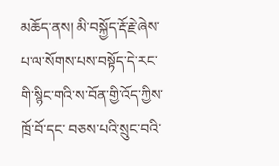མཆོད་ནས། མི་བསྐྱོད་རྡོ་རྗེ་ཞེས་པ་ལ་སོགས་པས་བསྟོད་དེ་རང་གི་སྙིང་གའི་ས་བོན་གྱི་འོད་ཀྱིས་ཁྲོ་བོ་དང་ བཅས་པའི་སྲུང་བའི་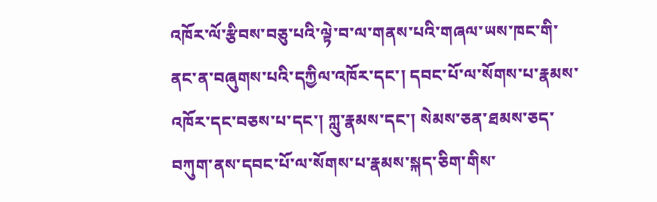འཁོར་ལོ་རྩིབས་བཅུ་པའི་ལྟེ་བ་ལ་གནས་པའི་གཞལ་ཡས་ཁང་གི་ནང་ན་བཞུགས་པའི་དཀྱིལ་འཁོར་དང་། དབང་པོ་ལ་སོགས་པ་རྣམས་འཁོར་དང་བཅས་པ་དང་། ཀླུ་རྣམས་དང་། སེམས་ཅན་ཐམས་ཅད་བཀུག་ནས་དབང་པོ་ལ་སོགས་པ་རྣམས་སྐད་ཅིག་གིས་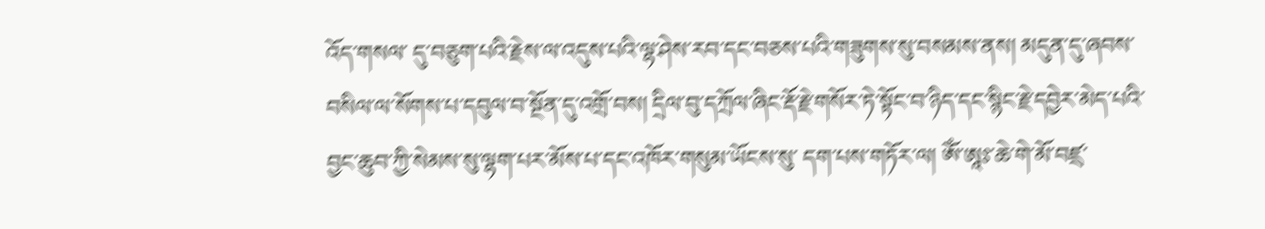འོད་གསལ་ དུ་བཅུག་པའི་རྗེས་ལ་འདུས་པའི་ལྷ་ཤེས་རབ་དང་བཅས་པའི་གཟུགས་སུ་བསམས་ནས། མདུན་དུ་ཞབས་བསིལ་ལ་སོགས་པ་དབུལ་བ་སྔོན་དུ་འགྲོ་བས། དྲིལ་བུ་དཀྲོལ་ཞིང་རྡོ་རྗེ་གསོར་ཏེ་སྟོང་བ་ཉིད་དང་སྙིང་རྗེ་དབྱེར་མེད་པའི་བྱང་ཆུབ་ཀྱི་སེམས་སུ་ལྷག་པར་མོས་པ་དང་འཁོར་གསུམ་ཡོངས་སུ་ དག་པས་གཏོར་ལ། ཨོཾ་ཨཱཿ་ཆེ་གེ་མོ་བཛྲ་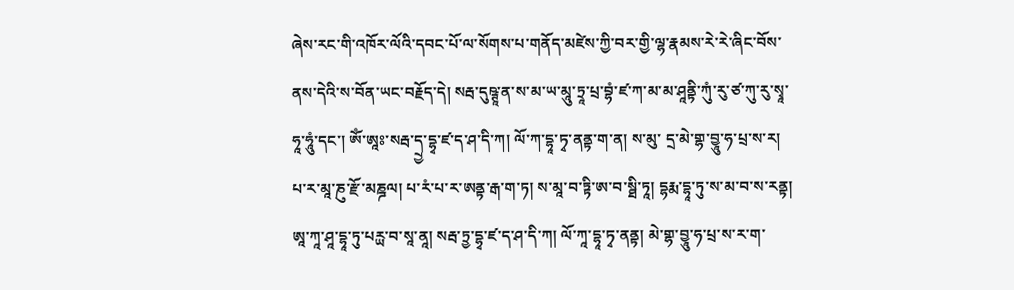ཞེས་རང་གི་འཁོར་ལོའི་དབང་པོ་ལ་སོགས་པ་གནོད་མཛེས་ཀྱི་བར་གྱི་ལྷ་རྣམས་རེ་རེ་ཞིང་བོས་ནས་དེའི་ས་བོན་ཡང་བརྗོད་དེ། སརྦ་དུཥྚཱ་ན་ས་མ་ཡ་མཱུ་ཏྲཱ་པྲ་བྷཾ་ཛ་ཀ་མ་མ་ཤཱནྟི་ཀུཾ་རུ་ཙ་ཀུ་རུ་སྭཱ་ཧཱ་ཧཱུཾ་དང་། ཨོཾ་ཨཱཿ་སརྦ་དྲྱ་དྷྭ་ཛ་ད་ཤ་དི་ཀ། ལོ་ཀ་དྷཱ་ཏྭ་ནནྟ་ག་ན། ས་མུ་ དྲ་མེ་གྷ་བྱཱུ་ཧ་པྲ་ས་ར། པ་ར་མཱ་ཎུ་རྫོ་མཎྜལ། པ་རཾ་པ་ར་ཨནྟ་རྒ་ག་ཏ། ས་མཱ་བ་ཏྟི་ཨ་བ་སྠི་ཏཱ། དྷརྨ་དྷཱ་ཏུ་ས་མ་བ་ས་རནྟ། ཨཱ་ཀཱ་ཤཱ་དྷཱ་ཏུ་པཪྻ་བ་སཱ་ནཱ། སརྦ་ཏྲྱ་དྷྭ་ཛ་ད་ཤ་དི་ཀ། ལོ་ཀཱ་དྷཱ་ཏྭ་ནནྟ། མེ་གྷ་བྱཱུ་ཧ་པྲ་ས་ར་ག་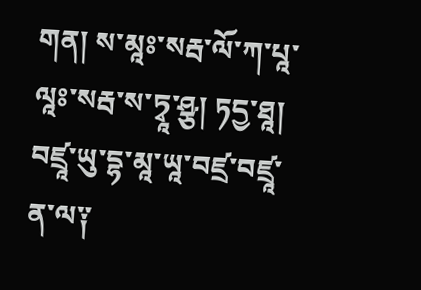གན། ས་མཱཿ་སརྦ་ལོ་ཀ་པཱ་ལཱཿ་སརྦ་ས་ཏྭཱ་ཤྩ། ཏདྱ་ཐཱ། བཛྲཱ་ཡུ་དྷ་མཱ་ཡཱ་བཛྲ་བཛྲཱ་ ན་ལ༑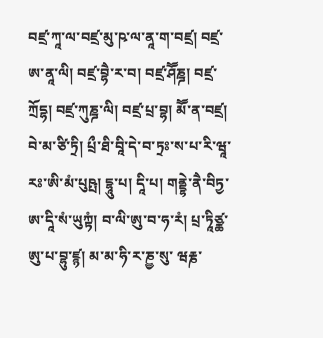བཛྲ་ཀཱ་ལ་བཛྲ་མུ་ཥ་ལ་ནཱ་ག་བཛྲ། བཛྲ་ཨ་ནཱ་ལི། བཛྲ་བྷཻ་ར་བ། བཛྲ་ཤཽཎྜ། བཛྲ་ཀྲོདྷ། བཛྲ་ཀུཎྜ་ལི། བཛྲ་པྲ་བྷ། མཽ་ན་བཛྲ། བེ་མ་ཙི་ཏྲི། པྲྀ་ཐི་བཱི་དེ་བ་ཏྲཿ་ས་པ་རི་ཝཱ་རཿ་ཨི་མཾ་པུཥྤ། དྷཱུ་པ། དཱི་པ། གནྡྷེ་ནཻ་བིཏྱ་ཨ་དཱི་སཾ་ཡུཀྟཾ། བ་ལི་ཨུ་བ་ཧ་རཾ། པྲ་ཏཱིཙྪ་ཨུ་པ་བྷུ་ཛྙ། མ་མ་ཧི་ར་ཎྱ་སུ་ ཝརྞ་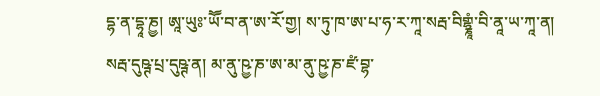དྷ་ན་དྷཱ་ཎྱ། ཨཱ་ཡུཿ་ཡཽ་བ་ན་ཨ་རོ་གྱ། ས་ཏུ་ཁ་ཨ་པ་ཧ་ར་ཀཱ་སརྦ་བིགྷྣཱཾ་བི་ནཱ་ཡ་ཀཱ་ན། སརྦ་དུཥྚ་པྲ་དུཥྚ་ན། མ་ནུ་ཥྱ་ཎ་ཨ་མ་ནུ་ཥྱ་ཎ་ཛཾ་བྷ་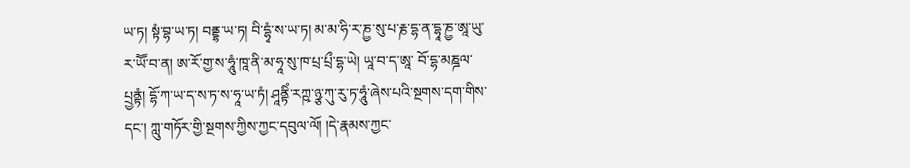ཡ་ཏ། སྟཾ་བྷ་ཡ་ཏ། བནྡྷ་ཡ་ཏ། བི་དྷྭཾ་ས་ཡ་ཏ། མ་མ་ཧི་ར་ཎྱ་སུ་པ་རྞ་དྷ་ན་དྷཱ་ཎྱ་ཨཱ་ཡུ་ར་ཡཽ་བ་ན། ཨ་རོ་གྱ་ས་ཧཱུཾ་ཁཱ་ནི་མ་ཧཱ་སུ་ཁ་པྲ་པྲྀ་དྷ་ཡེ། ཡཱ་བ་ད་ཨཱ་ བོ་དྷ་མཎྜལ་པྲྱནྟཾ། དྷོ་ཀ་ཡ་ད་ས་ཏ་ས་ཧཱ་ཡ་ཏཾ། ཤཱནྟིཾ་རཀྵ་ཉྩ་ཀུ་རུ་ཏ་ཧཱུཾ་ཞེས་པའི་སྔགས་དག་གིས་དང་། ཀླུ་གཏོར་གྱི་སྔགས་ཀྱིས་ཀྱང་དབུལ་ལོ། །དེ་རྣམས་ཀྱང་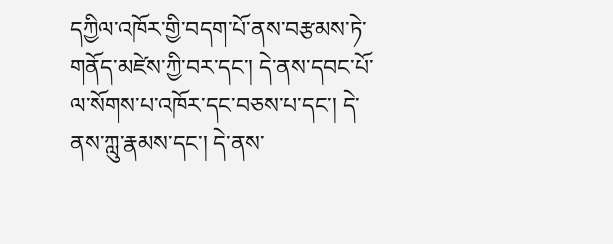དཀྱིལ་འཁོར་གྱི་བདག་པོ་ནས་བརྩམས་ཏེ་གནོད་མཛེས་ཀྱི་བར་དང་། དེ་ནས་དབང་པོ་ལ་སོགས་པ་འཁོར་དང་བཅས་པ་དང་། དེ་ ནས་ཀླུ་རྣམས་དང་། དེ་ནས་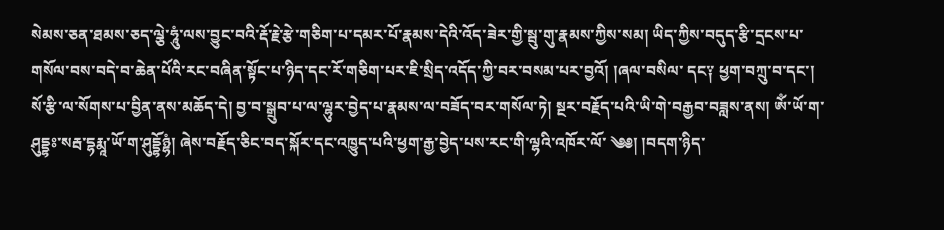སེམས་ཅན་ཐམས་ཅད་ལྕེ་ཧཱུཾ་ལས་བྱུང་བའི་རྡོ་རྗེ་རྩེ་གཅིག་པ་དམར་པོ་རྣམས་དེའི་འོད་ཟེར་གྱི་སྦུ་གུ་རྣམས་ཀྱིས་སམ། ཡིད་ཀྱིས་བདུད་རྩི་དྲངས་པ་གསོལ་བས་བདེ་བ་ཆེན་པོའི་རང་བཞིན་སྟོང་པ་ཉིད་དང་རོ་གཅིག་པར་ཇི་སྲིད་འདོད་ཀྱི་བར་བསམ་པར་བྱའོ། །ཞལ་བསིལ་ དང༑ ཕྱག་བཀྲུ་བ་དང་། སོ་རྩི་ལ་སོགས་པ་བྱིན་ནས་མཆོད་དེ། བྱ་བ་སྒྲུབ་པ་ལ་ལྷུར་བྱེད་པ་རྣམས་ལ་བཟོད་བར་གསོལ་ཏེ། སྔར་བརྗོད་པའི་ཡི་གེ་བརྒྱབ་བཟླས་ནས། ཨོཾ་ཡོ་ག་ཤུདྡྷཿ་སརྦ་དྷརྨཱ་ཡོ་ག་ཤུདྡྷོཉྷཾ། ཞེས་བརྗོད་ཅིང་བད་སྐོར་དང་འཁྱུད་པའི་ཕྱག་རྒྱ་བྱེད་པས་རང་གི་ལྷའི་འཁོར་ལོ་ ༄༅། །བདག་ཉིད་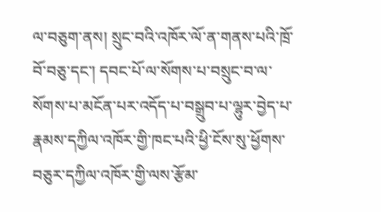ལ་བཅུག་ནས། སྲུང་བའི་འཁོར་ལོ་ན་གནས་པའི་ཁྲོ་བོ་བཅུ་དང་། དབང་པོ་ལ་སོགས་པ་བསྲུང་བ་ལ་སོགས་པ་མངོན་པར་འདོད་པ་བསྒྲུབ་པ་ལྷུར་བྱེད་པ་རྣམས་དཀྱིལ་འཁོར་གྱི་ཁང་པའི་ཕྱི་ངོས་སུ་ཕྱོགས་བཅུར་དཀྱིལ་འཁོར་གྱི་ལས་རྩོམ་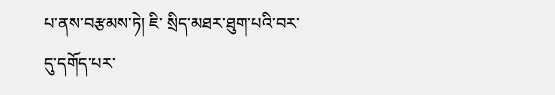པ་ནས་བརྩམས་ཏེ། ཇི་ སྲིད་མཐར་ཐུག་པའི་བར་དུ་དགོད་པར་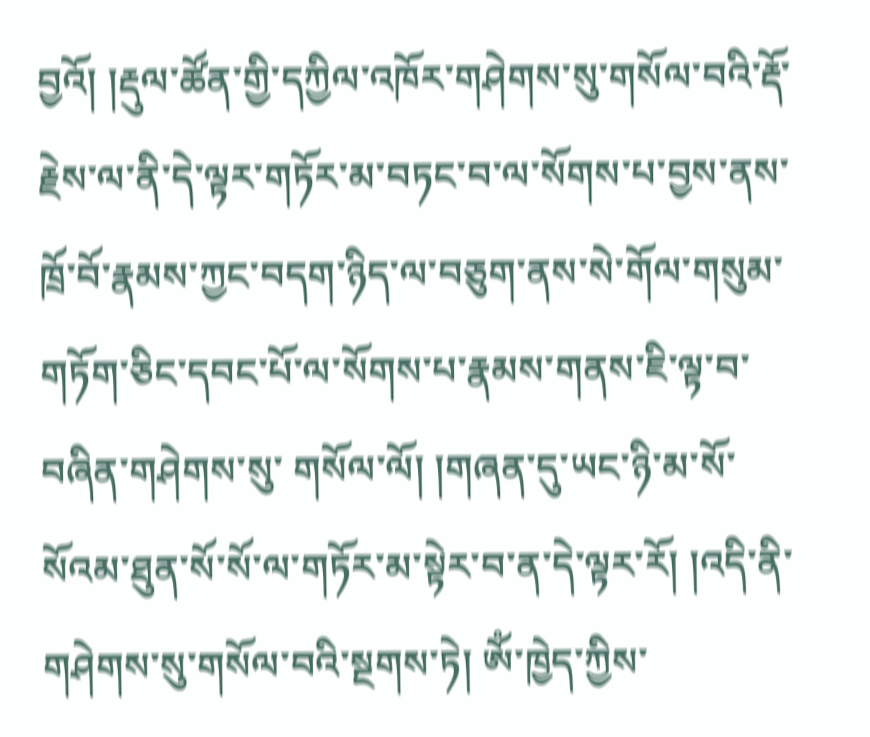བྱའོ། །རྡུལ་ཚོན་གྱི་དཀྱིལ་འཁོར་གཤེགས་སུ་གསོལ་བའི་རྡོ་རྗེས་ལ་ནི་དེ་ལྟར་གཏོར་མ་བཏང་བ་ལ་སོགས་པ་བྱས་ནས་ཁྲོ་བོ་རྣམས་ཀྱང་བདག་ཉིད་ལ་བཅུག་ནས་སེ་གོལ་གསུམ་གཏོག་ཅིང་དབང་པོ་ལ་སོགས་པ་རྣམས་གནས་ཇི་ལྟ་བ་བཞིན་གཤེགས་སུ་ གསོལ་ལོ། །གཞན་དུ་ཡང་ཉི་མ་སོ་སོའམ་ཐུན་སོ་སོ་ལ་གཏོར་མ་སྟེར་བ་ན་དེ་ལྟར་རོ། །འདི་ནི་གཤེགས་སུ་གསོལ་བའི་སྔགས་ཏེ། ཨོཾ་ཁྱེད་ཀྱིས་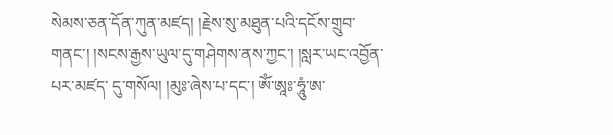སེམས་ཅན་དོན་ཀུན་མཛད། །རྗེས་སུ་མཐུན་པའི་དངོས་གྲུབ་གནང་། །སངས་རྒྱས་ཡུལ་དུ་གཤེགས་ནས་ཀྱང་། །སླར་ཡང་འབྱོན་པར་མཛད་ དུ་གསོལ། །མུཿ་ཞེས་པ་དང་། ཨོཾ་ཨཱཿ་ཧཱུཾ་ཨ་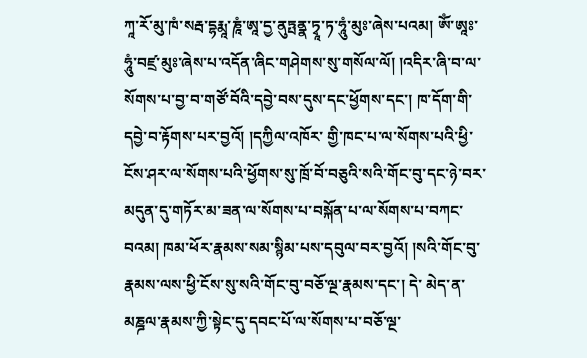ཀཱ་རོ་མུ་ཁཾ་སརྦ་དྷརྨཱ་ཎཱཾ་ཨཱ་དྱ་ནུཏྤནྣ་ཏྭཱ་ཏ་ཧཱུཾ་མུཿ་ཞེས་པའམ། ཨོཾ་ཨཱཿ་ཧཱུཾ་བཛྲ་མུཿ་ཞེས་པ་འདོན་ཞིང་གཤེགས་སུ་གསོལ་ལོ། །འདིར་ཞི་བ་ལ་སོགས་པ་བྱ་བ་གཙོ་བོའི་དབྱེ་བས་དུས་དང་ཕྱོགས་དང་། ཁ་དོག་གི་དབྱེ་བ་རྟོགས་པར་བྱའོ། །དཀྱིལ་འཁོར་ གྱི་ཁང་པ་ལ་སོགས་པའི་ཕྱི་ངོས་ཤར་ལ་སོགས་པའི་ཕྱོགས་སུ་ཁྲོ་བོ་བཅུའི་སའི་གོང་བུ་དང་ཉེ་བར་མདུན་དུ་གཏོར་མ་ཟན་ལ་སོགས་པ་བསྐོན་པ་ལ་སོགས་པ་བཀང་བའམ། ཁམ་ཕོར་རྣམས་སམ་སྙིམ་པས་དབུལ་བར་བྱའོ། །སའི་གོང་བུ་རྣམས་ལས་ཕྱི་ངོས་སུ་སའི་གོང་བུ་བཅོ་ལྔ་རྣམས་དང་། དེ་ མེད་ན་མཎྜལ་རྣམས་ཀྱི་སྟེང་དུ་དབང་པོ་ལ་སོགས་པ་བཅོ་ལྔ་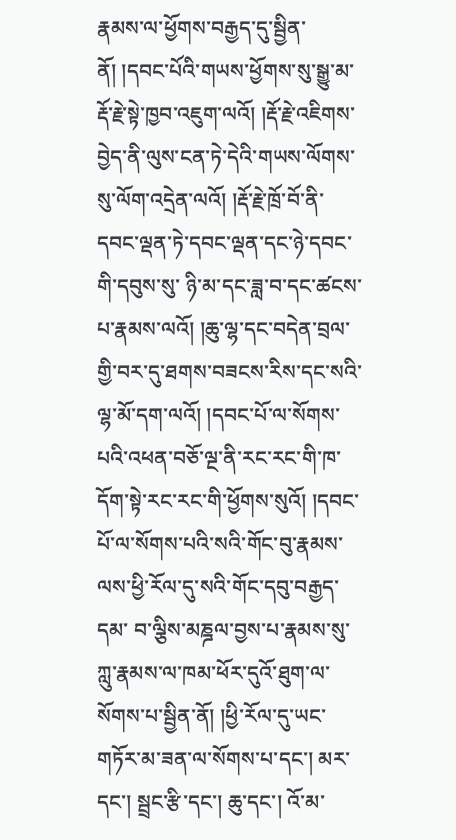རྣམས་ལ་ཕྱོགས་བརྒྱད་དུ་སྦྱིན་ནོ། །དབང་པོའི་གཡས་ཕྱོགས་སུ་སྒྱུ་མ་རྡོ་རྗེ་སྟེ་ཁྱབ་འཇུག་ལའོ། །རྡོ་རྗེ་འཇིགས་བྱེད་ནི་ལུས་ངན་ཏེ་དེའི་གཡས་ལོགས་སུ་ལོག་འདྲེན་ལའོ། །རྡོ་རྗེ་ཁྲོ་བོ་ནི་དབང་ལྡན་ཏེ་དབང་ལྡན་དང་ཉེ་དབང་གི་དབུས་སུ་ ཉི་མ་དང་ཟླ་བ་དང་ཚངས་པ་རྣམས་ལའོ། །ཆུ་ལྷ་དང་བདེན་བྲལ་གྱི་བར་དུ་ཐགས་བཟངས་རིས་དང་སའི་ལྷ་མོ་དག་ལའོ། །དབང་པོ་ལ་སོགས་པའི་འཕན་བཅོ་ལྔ་ནི་རང་རང་གི་ཁ་དོག་སྟེ་རང་རང་གི་ཕྱོགས་སུའོ། །དབང་པོ་ལ་སོགས་པའི་སའི་གོང་བུ་རྣམས་ལས་ཕྱི་རོལ་དུ་སའི་གོང་དབུ་བརྒྱད་དམ་ བ་ལྕིས་མཎྜལ་བྱས་པ་རྣམས་སུ་ཀླུ་རྣམས་ལ་ཁམ་ཕོར་དུའོ་ཐུག་ལ་སོགས་པ་སྦྱིན་ནོ། །ཕྱི་རོལ་དུ་ཡང་གཏོར་མ་ཟན་ལ་སོགས་པ་དང་། མར་དང་། སྦྲང་རྩི་དང་། ཆུ་དང་། འོ་མ་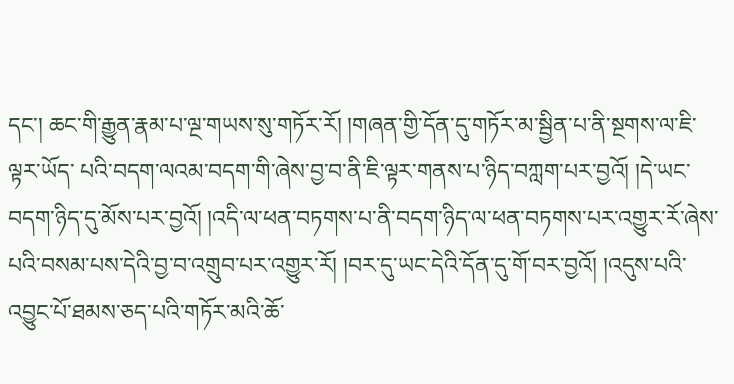དང་། ཆང་གི་རྒྱུན་རྣམ་པ་ལྔ་གཡས་སུ་གཏོར་རོ། །གཞན་གྱི་དོན་དུ་གཏོར་མ་སྦྱིན་པ་ནི་སྔགས་ལ་ཇི་ལྟར་ཡོད་ པའི་བདག་ལའམ་བདག་གི་ཞེས་བྱ་བ་ནི་ཇི་ལྟར་གནས་པ་ཉིད་བཀླག་པར་བྱའོ། །དེ་ཡང་བདག་ཉིད་དུ་མོས་པར་བྱའོ། །འདི་ལ་ཕན་བཏགས་པ་ནི་བདག་ཉིད་ལ་ཕན་བཏགས་པར་འགྱུར་རོ་ཞེས་པའི་བསམ་པས་དེའི་བྱ་བ་འགྲུབ་པར་འགྱུར་རོ། །བར་དུ་ཡང་དེའི་དོན་དུ་གོ་བར་བྱའོ། །འདུས་པའི་ འབྱུང་པོ་ཐམས་ཅད་པའི་གཏོར་མའི་ཆོ་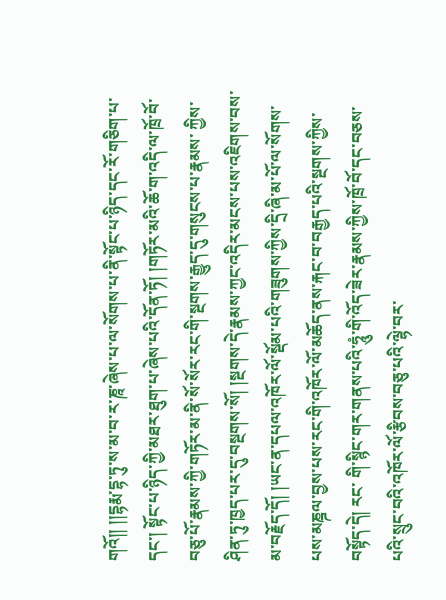གའོ།། །།དྷརྨ་དྷ་ཏུ་ས་མ་བ་ར་ཎཱ་ཞེས་པ་ལ་སོགས་པ་ནི་སྟོང་པ་ཉིད་དང་རོ་གཅིག་པ་དང་། སྟོང་པ་ཉིད་ཀྱི་མཐར་ཐུག་པ་ཞེས་པའི་དོན་ཏོ། །གཏོར་མའི་ཆོ་ག་འདི་ལ་ཁྲོ་བོ་བཅུ་པོ་རྣམས་ཀྱི་གཏོར་མ་ནི་སོ་སོར་རང་གི་སྔགས་རྒྱུད་དུ་གསུངས་པ་རྣམས་ ཀྱིས་ཤིན་ཏུ་ཁྱད་པར་དུ་བསྔགས་སོ། །སྔགས་དེ་རྣམས་ཀྱང་འདིར་མངས་པས་འཇིགས་བས་མ་བརྗོད་དོ། །ཡང་ན་དཔལ་འཁོར་ལོ་སྡོམ་པའི་གཟུགས་ཀྱིས་དྲི་ཞི་མ་པོ་ལ་སོགས་པས་མཎྜལ་བྱས་པས་རང་གི་འཁོར་ལོ་མཆོད་ནས་རྐང་བ་བརྒྱད་པའི་སྔགས་ཀྱིས་བསྟོད་དེ། རང་ གི་སྙིང་གར་གནས་པའི་ཧཱུཾ་གི་འོད་ཟེར་རྣམས་ཀྱིས་ཁྲོ་བོ་དང་བཅས་པའི་སྲུང་བའི་འཁོར་ལོ་རྩིབས་བཅུ་པའི་ལྷེ་བར་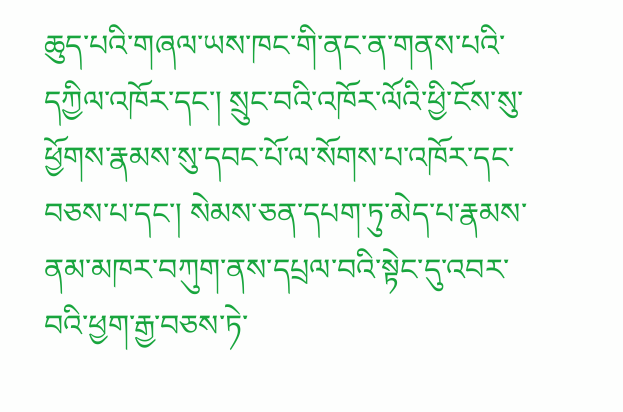ཆུད་པའི་གཞལ་ཡས་ཁང་གི་ནང་ན་གནས་པའི་དཀྱིལ་འཁོར་དང་། སྲུང་བའི་འཁོར་ལོའི་ཕྱི་ངོས་སུ་ཕྱོགས་རྣམས་སུ་དབང་པོ་ལ་སོགས་པ་འཁོར་དང་བཅས་པ་དང་། སེམས་ཅན་དཔག་ཏུ་མེད་པ་རྣམས་ནམ་མཁར་བཀུག་ནས་དཔྲལ་བའི་སྟེང་དུ་འབར་བའི་ཕྱག་རྒྱ་བཅས་ཏེ་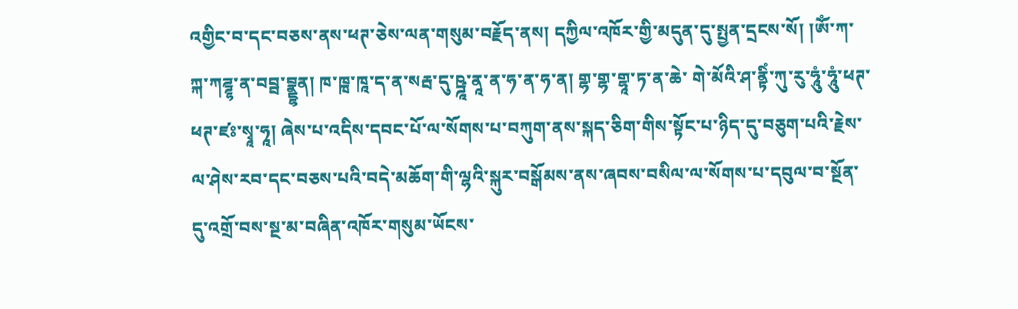འགྱིང་བ་དང་བཅས་ནས་ཕཊ་ཅེས་ལན་གསུམ་བརྗོད་ནས། དཀྱིལ་འཁོར་གྱི་མདུན་དུ་སྤྱན་དྲངས་སོ། །ཨོཾ་ཀ་ཀྐ་ཀཌྜྷ་ན་བབྦ་བྣྡྷན། ཁ་ཁྑ་ཁཱ་ད་ན་སརྦ་དུ་ཥྜཱ་ནཱ་ན་ཧ་ན་ཧ་ན། གྷ་གྷ་གྷཱ་ཏ་ན་ཆེ་ གེ་མོའི་ཤ་ནྟིཾ་ཀུ་རུ་ཧཱུཾ་ཧཱུཾ་ཕཊ་ཕཊ་ཛཿ་སྭཱ་ཧཱ། ཞེས་པ་འདིས་དབང་པོ་ལ་སོགས་པ་བཀུག་ནས་སྐད་ཅིག་གིས་སྟོང་པ་ཉིད་དུ་བཅུག་པའི་རྗེས་ལ་ཤེས་རབ་དང་བཅས་པའི་བདེ་མཆོག་གི་ལྷའི་སྐུར་བསྒོམས་ནས་ཞབས་བསིལ་ལ་སོགས་པ་དབུལ་བ་སྔོན་དུ་འགྲོ་བས་སྔ་མ་བཞིན་འཁོར་གསུམ་ཡོངས་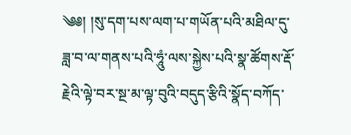༄༅། །སུ་དག་པས་ལག་པ་གཡོན་པའི་མཐིལ་དུ་ཟླ་བ་ལ་གནས་པའི་ཧཱུཾ་ལས་སྐྱེས་པའི་སྣ་ཚོགས་རྡོ་རྗེའི་ལྟེ་བར་སྔ་མ་ལྟ་བུའི་བདུད་རྩིའི་སྣོད་བཀོད་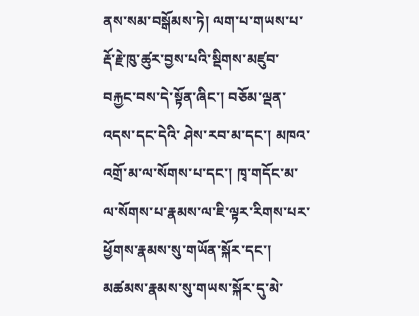ནས་སམ་བསྒོམས་ཏེ། ལག་པ་གཡས་པ་རྡོ་རྗེ་ཁུ་ཚུར་བྱས་པའི་སྡིགས་མཛུབ་བརྐྱང་བས་དེ་སྟོན་ཞིང་། བཅོམ་ལྡན་འདས་དང་དེའི་ ཤེས་རབ་མ་དང་། མཁའ་འགྲོ་མ་ལ་སོགས་པ་དང་། ཁྭ་གདོང་མ་ལ་སོགས་པ་རྣམས་ལ་ཇི་ལྟར་རིགས་པར་ཕྱོགས་རྣམས་སུ་གཡོན་སྐོར་དང་། མཚམས་རྣམས་སུ་གཡས་སྐོར་དུ་མེ་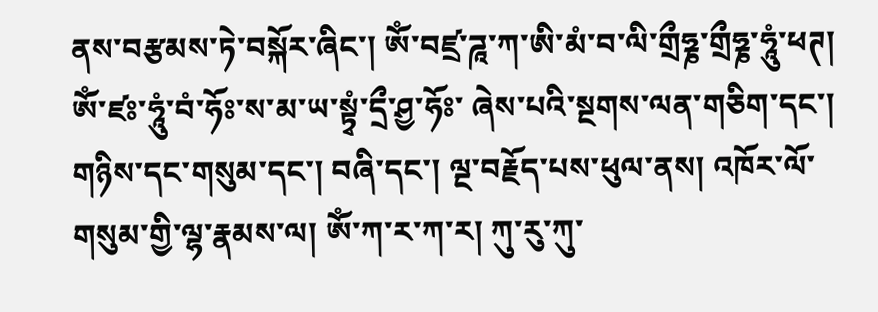ནས་བརྩམས་ཏེ་བསྐོར་ཞིང་། ཨོཾ་བཛྲ་ཌཱ་ཀ་ཨི་མཾ་བ་ལི་གྲྀཧྞ་གྲྀཧྞ་ཧཱུཾ་ཕཊ། ཨོཾ་ཛཿ་ཧཱུཾ་བཾ་ཧོཿ་ས་མ་ཡ་སྟྭཾ་དྲྀ་ཤྱ་ཧོཿ་ ཞེས་པའི་སྔགས་ལན་གཅིག་དང་། གཉིས་དང་གསུམ་དང་། བཞི་དང་། ལྔ་བརྗོད་པས་ཕུལ་ནས། འཁོར་ལོ་གསུམ་གྱི་ལྷ་རྣམས་ལ། ཨོཾ་ཀ་ར་ཀ་ར། ཀུ་རུ་ཀུ་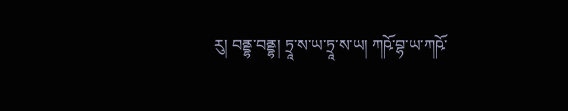རུ། བནྡྷ་བནྡྷ། ཏྲཱ་ས་ཡ་ཏྲཱ་ས་ཡ། ཀཥོ་བྷ་ཡ་ཀཥོ་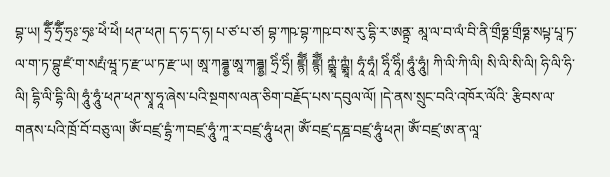བྷ་ཡ། ཧྲཽཾ་ཧྲཽཾ་ཧྲཿ་ཧྲཿ་ཕེཾ་ཕེཾ། ཕཊ་ཕཊ། ད་ཧ་ད་ཧ། པ་ཙ་པ་ཙ། བྷ་ཀཥ་བྷ་ཀཥ་བ་ས་རུ་དྷི་ར་ཨནྟྲ་ མཱ་ལ་བ་ལཾ་བི་ནི་གྲྀཧྞ་གྲྀཧྞ་སཔྟ་པཱ་ཏ་ལ་ག་ཏ་བྷུ་ཛཾ་ག་སརྤཾ་ཝཱ་ཏ་རྫ་ཡ་ཏ་རྫ་ཡ། ཨཱ་ཀཌྜྷྱ་ཨཱ་ཀཌྜྷྱ། ཧྲིཾ་ཧྲིཾ། ཛྙཽཾ། ཛྙཽཾ། ཀྵྨཱཾ་ཀྵྨཱཾ། ཧཱཾ་ཧཱཾ། ཧཱིཾ་ཧཱིཾ། ཧཱུཾ་ཧཱུཾ། ཀི་ལི་ཀི་ལི། སི་ལི་སི་ལི། ཧི་ལི་ཧི་ལི། དྷི་ལི་དྷི་ལི། ཧཱུཾ་ཧཱུཾ་ཕཊ་ཕཊ་སྭཱ་ཧཱ་ཞེས་པའི་སྔགས་ལན་ཅིག་བརྗོད་པས་དབུལ་ལོ། །དེ་ནས་སྲུང་བའི་འཁོར་ལོའི་ རྩིབས་ལ་གནས་པའི་ཁྲོ་བོ་བཅུ་ལ། ཨོཾ་བཛྲ་དྷྲཾ་ཀ་བཛྲ་ཧཱུཾ་ཀཱ་ར་བཛྲ་ཧཱུཾ་ཕཊ། ཨོཾ་བཛྲ་དཎྜ་བཛྲ་ཧཱུཾ་ཕཊ། ཨོཾ་བཛྲ་ཨ་ན་ལཱ་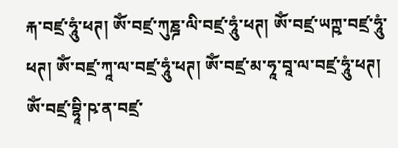རྐ་བཛྲ་ཧཱུཾ་ཕཊ། ཨོཾ་བཛྲ་ཀུཎྜ་ལི་བཛྲ་ཧཱུཾ་ཕཊ། ཨོཾ་བཛྲ་ཡཀྵ་བཛྲ་ཧཱུཾ་ཕཊ། ཨོཾ་བཛྲ་ཀཱ་ལ་བཛྲ་ཧཱུཾ་ཕཊ། ཨོཾ་བཛྲ་མ་ཧཱ་བཱ་ལ་བཛྲ་ཧཱུཾ་ཕཊ། ཨོཾ་བཛྲ་བྷཱི་ཥ་ན་བཛྲ་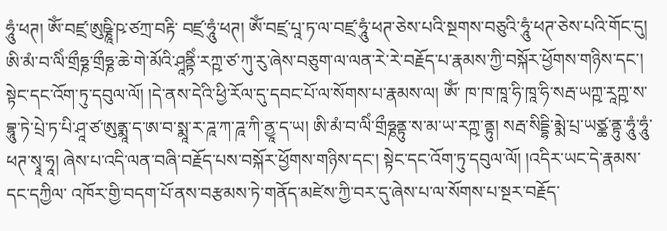ཧཱུཾ་ཕཊ། ཨོཾ་བཛྲ་ཨུཥྞཱི་ཥ་ཙཀྲ་བརྟི་ བཛྲ་ཧཱུཾ་ཕཊ། ཨོཾ་བཛྲ་པཱ་ཏ་ལ་བཛྲ་ཧཱུཾ་ཕཊ་ཅེས་པའི་སྔགས་བཅུའི་ཧཱུཾ་ཕཊ་ཅེས་པའི་གོང་དུ། ཨི་མཾ་བ་ལིཾ་གྲྀཧྞ་གྲྀཧྞ་ཆེ་གེ་མོའི་ཤཱནྟིཾ་རཀྵ་ཙ་ཀུ་རུ་ཞེས་བཅུག་ལ་ལན་རེ་རེ་བརྗོད་པ་རྣམས་ཀྱི་བསྐོར་ཕྱོགས་གཉིས་དང་། སྟེང་དང་འོག་ཏུ་དབུལ་ལོ། །དེ་ནས་དེའི་ཕྱི་རོལ་དུ་དབང་པོ་ལ་སོགས་པ་རྣམས་ལ། ཨོཾ་ ཁ་ཁ་ཁཱ་ཧི་ཁཱ་ཧི་སརྦ་ཡཀྵ་རཱཀྵ་ས་བྷཱུ་ཏེ་པྲེ་ཏ་པི་ཤཱ་ཙ་ཨུནྨཱ་ད་ཨ་བ་སྨཱ་ར་ཌཱ་ཀ་ཌཱ་ཀི་ནྱཱ་ད་ཡ། ཨི་མཾ་བ་ལིཾ་གྲྀཧྞནྟུ་ས་མ་ཡ་རཀྵ་ནྟུ། སརྦ་སིདྡྷི་མྨེ་པྲ་ཡཙྪ་ནྟུ་ཧཱུཾ་ཧཱུཾ་ཕཊ་སྭཱ་ཧཱ། ཞེས་པ་འདི་ལན་བཞི་བརྗོད་པས་བསྐོར་ཕྱོགས་གཉིས་དང་། སྟེང་དང་འོག་ཏུ་དབུལ་ལོ། །འདིར་ཡང་དེ་རྣམས་དང་དཀྱིལ་ འཁོར་གྱི་བདག་པོ་ནས་བརྩམས་ཏེ་གནོད་མཛེས་ཀྱི་བར་དུ་ཞེས་པ་ལ་སོགས་པ་སྔར་བརྗོད་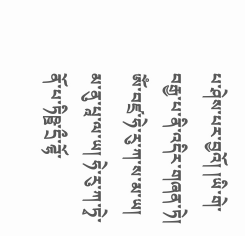པ་ཤེས་པར་བྱའོ། །ཡི་གེ་བརྒྱ་པ་ནི་འདིར་གཞན་ཏེ། ཨོཾ་བཛྲ་ཧེ་རུ་ཀ་ས་མ་ཡ། མ་ནུ་པཱ་ལ་ཡ། ཧེ་རུ་ཀ་ཏྭེ་ནོ་པ་ཏིཥྛ་དྲྀ་ཌྷོ་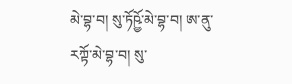མེ་བྷ་བ། སུ་ཏོཥྱོ་མེ་བྷ་བ། ཨ་ནུ་རཀྟོ་མེ་བྷ་བ། སུ་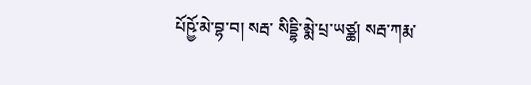པོཥྱོ་མེ་བྷ་བ། སརྦ་ སིདྡྷི་མྨེ་པྲ་ཡཙྪ། སརྦ་ཀརྨ་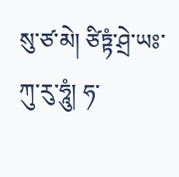སུ་ཙ་མེ། ཙིཏྟཾ་ཤྲེ་ཡཿ་ཀུ་རུ་ཧཱུཾ། ཧ་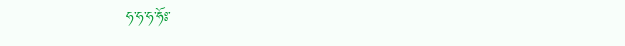ཧ་ཧ་ཧ་ཧོཿ་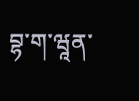བྷ་ག་ཝཱན་